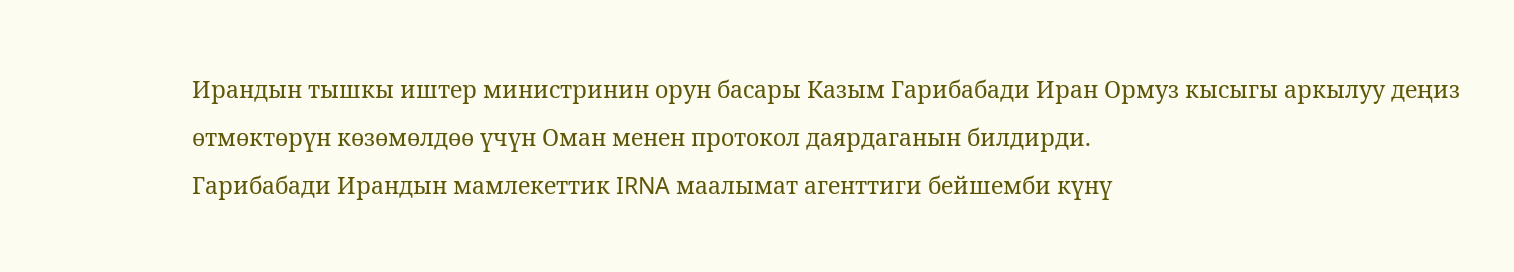Ирандын тышкы иштер министринин орун басары Казым Гарибабади Иран Ормуз кысыгы аркылуу деңиз өтмөктөрүн көзөмөлдөө үчүн Оман менен протокол даярдаганын билдирди.
Гарибабади Ирандын мамлекеттик IRNA маалымат агенттиги бейшемби күнү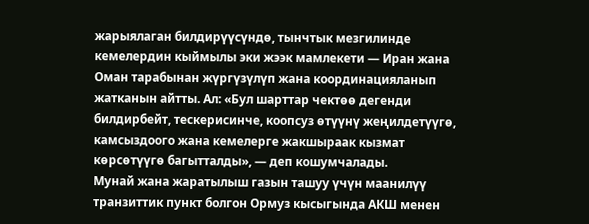жарыялаган билдирүүсүндө, тынчтык мезгилинде кемелердин кыймылы эки жээк мамлекети — Иран жана Оман тарабынан жүргүзүлүп жана координацияланып жатканын айтты. Ал: «Бул шарттар чектөө дегенди билдирбейт, тескерисинче, коопсуз өтүүнү жеңилдетүүгө, камсыздоого жана кемелерге жакшыраак кызмат көрсөтүүгө багытталды», — деп кошумчалады.
Мунай жана жаратылыш газын ташуу үчүн маанилүү транзиттик пункт болгон Ормуз кысыгында АКШ менен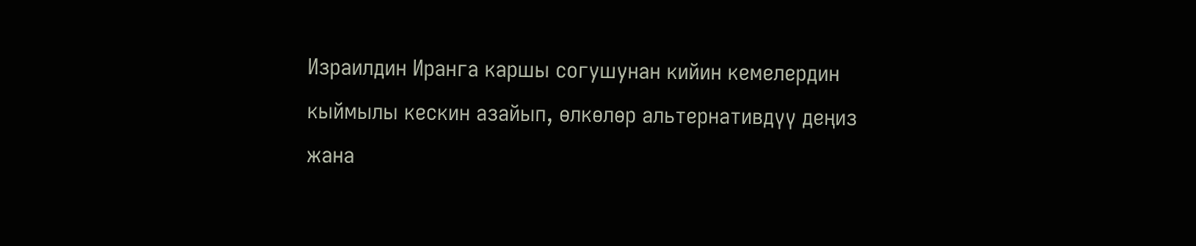Израилдин Иранга каршы согушунан кийин кемелердин кыймылы кескин азайып, өлкөлөр альтернативдүү деңиз жана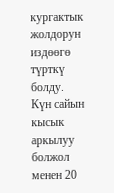кургактык жолдорун издөөгө түрткү болду.
Күн сайын кысык аркылуу болжол менен 20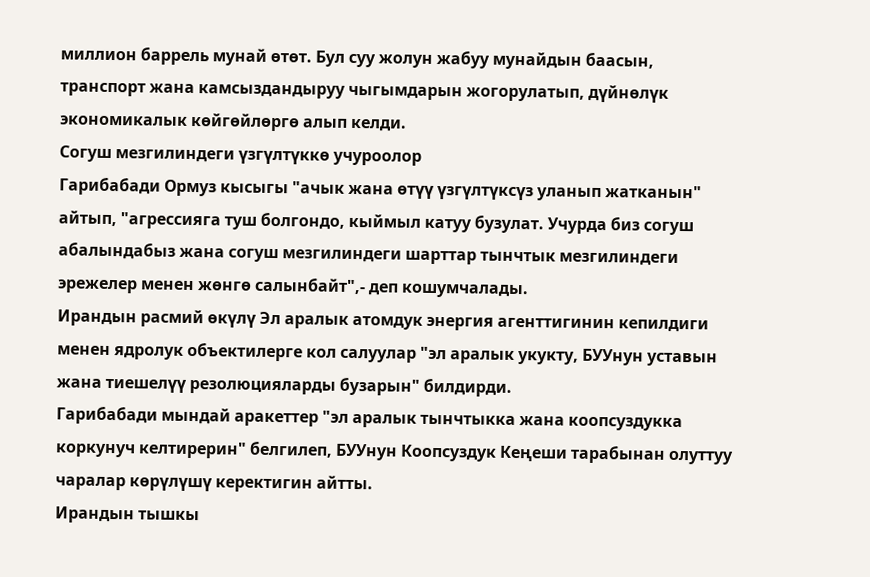миллион баррель мунай өтөт. Бул суу жолун жабуу мунайдын баасын, транспорт жана камсыздандыруу чыгымдарын жогорулатып, дүйнөлүк экономикалык көйгөйлөргө алып келди.
Согуш мезгилиндеги үзгүлтүккө учуроолор
Гарибабади Ормуз кысыгы "ачык жана өтүү үзгүлтүксүз уланып жатканын" айтып, "агрессияга туш болгондо, кыймыл катуу бузулат. Учурда биз согуш абалындабыз жана согуш мезгилиндеги шарттар тынчтык мезгилиндеги эрежелер менен жөнгө салынбайт",- деп кошумчалады.
Ирандын расмий өкүлү Эл аралык атомдук энергия агенттигинин кепилдиги менен ядролук объектилерге кол салуулар "эл аралык укукту, БУУнун уставын жана тиешелүү резолюцияларды бузарын" билдирди.
Гарибабади мындай аракеттер "эл аралык тынчтыкка жана коопсуздукка коркунуч келтирерин" белгилеп, БУУнун Коопсуздук Кеңеши тарабынан олуттуу чаралар көрүлүшү керектигин айтты.
Ирандын тышкы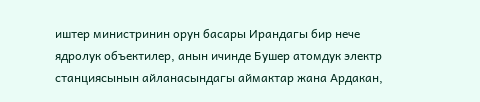иштер министринин орун басары Ирандагы бир нече ядролук объектилер, анын ичинде Бушер атомдук электр станциясынын айланасындагы аймактар жана Ардакан,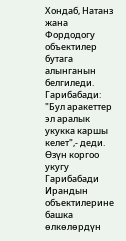Хондаб, Натанз жана Фордодогу объектилер бутага алынганын белгиледи.
Гарибабади: "Бул аракеттер эл аралык укукка каршы келет",- деди.
Өзүн коргоо укугу
Гарибабади Ирандын объектилерине башка өлкөлөрдүн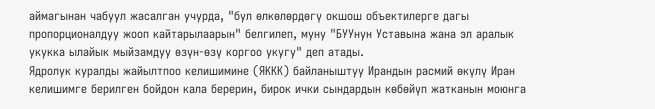аймагынан чабуул жасалган учурда, "бул өлкөлөрдөгү окшош объектилерге дагы пропорционалдуу жооп кайтарылаарын" белгилеп, муну "БУУнун Уставына жана эл аралык укукка ылайык мыйзамдуу өзүн-өзү коргоо укугу" деп атады.
Ядролук куралды жайылтпоо келишимине (ЯККК) байланыштуу Ирандын расмий өкүлү Иран келишимге берилген бойдон кала берерин, бирок ички сындардын көбөйүп жатканын моюнга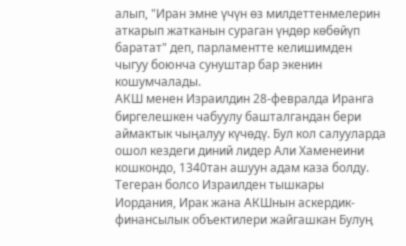алып, "Иран эмне үчүн өз милдеттенмелерин аткарып жатканын сураган үндөр көбөйүп баратат" деп, парламентте келишимден чыгуу боюнча сунуштар бар экенин кошумчалады.
АКШ менен Израилдин 28-февралда Иранга биргелешкен чабуулу башталгандан бери аймактык чыңалуу күчөдү. Бул кол салууларда ошол кездеги диний лидер Али Хаменеини кошкондо, 1340тан ашуун адам каза болду.
Тегеран болсо Израилден тышкары Иордания, Ирак жана АКШнын аскердик-финансылык объектилери жайгашкан Булуң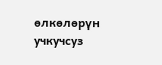өлкөлөрүн учкучсуз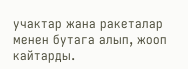учактар жана ракеталар менен бутага алып, жооп кайтарды.